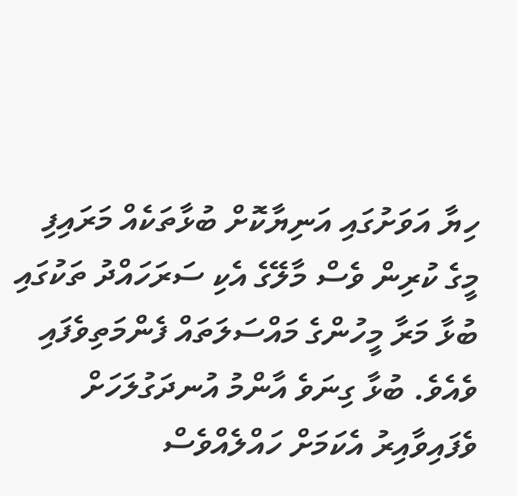ހިޔާ އަވަށުގައި އަނިޔާކޮށް ބުޅާތަކެއް މަރައިފި
މީގެ ކުރިން ވެސް މާލޭގެ އެކި ސަރަހައްދު ތަކުގައި ބުޅާ މަރާ މީހުންގެ މައްސަލަތައް ފެންމަތިވެފައި ވެއެވެ. ބުޅާ ގިނަވެ އާންމު އުނދަގުލަހަށް ވެފައިވާއިރު އެކަމަށް ހައްލެއްވެސް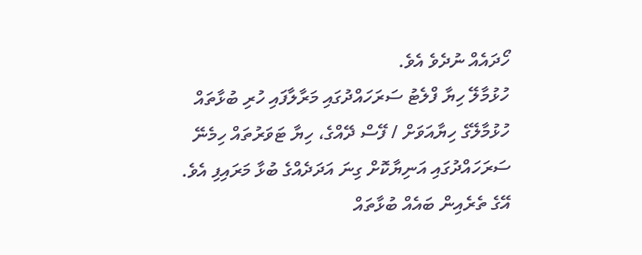ހޯދައެއް ނުދެވެ އެވެ.
ހުޅުމާލޭ ހިޔާ ފްލެޓު ސަރަހައްދުގައި މަރާލާފައި ހުރި ބުޅާތައް
ހުޅުމާލޭގެ ހިޔާއަވަށް / ފޭސް ދޭއްގެ، ހިޔާ ޓަވަރުތައް ހިމެނޭ ސަރަހައްދުގައި އަނިޔާކޮށް ގިނަ އަދަދެއްގެ ބުޅާ މަރައިފި އެވެ.
އޭގެ ތެރެއިން ބައެއް ބުޅާތައް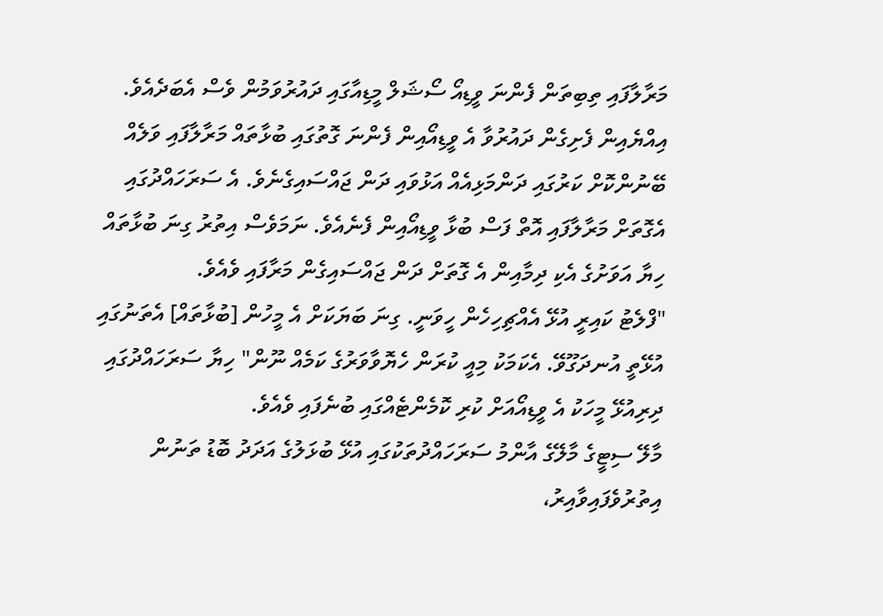މަރާލާފައި ތިބިތަން ފެންނަ ވީޑިއޯ ސޯޝަލް މީޑިއާގައި ދައުރުވަމުން ވެސް އެބަދެއެވެ. އިއްޔެއިން ފެށިގެން ދައުރުވާ އެ ވީޑިއޯއިން ފެންނަ ގޮތުގައި ބުޅާތައް މަރާލާފައި ވަލެއް ބޭނުންކޮށް ކަރުގައި ދަންމަޅިއެއް އަޅުވައި ދަން ޖައްސައިގެނެވެ. އެ ސަރަހައްދުގައި އެގޮތަށް މަރާލާފައި އޮތް ފަސް ބުޅާ ވީޑިއޯއިން ފެނެއެވެ. ނަމަވެސް އިތުރު ގިނަ ބުޅާތައް ހިޔާ އަވަށުގެ އެކި ދިމާއިން އެ ގޮތަށް ދަން ޖައްސައިގެން މަރާފައި ވެއެވެ.
"ފްލެޓު ކައިރީ އުޅޭ އެއްޗިހިހެން ހީވަނީ. ގިނަ ބަޔަކަށް އެ މީހުން [ބުޅާތައް] އެތަނުގައި އުޅޭތީ އުނދަގޫވޭ. އެކަމަކު މިއީ ކުރަން ހެޔޮވާވަރުގެ ކަމެއް ނޫން" ހިޔާ ސަރަހައްދުގައި ދިރިއުޅޭ މީހަކު އެ ވީޑިއޯއަށް ކުރި ކޮމެންޓެއްގައި ބުނެފައި ވެއެވެ.
މާލޭ ސިޓީގެ މާލޭގެ އާންމު ސަރަހައްދުތަކުގައި އުޅޭ ބުޅަލުގެ އަދަދު ބޮޑު ތަނުން އިތުރުވެފައިވާއިރު،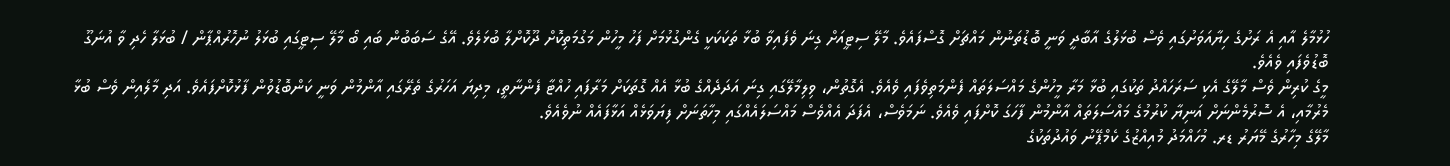ހުޅުމާލެ އާއި އެ ރަށުގެ ހިޔާއަވަށުގައި ވެސް ބުޅަލުގެ އާބާދީ ވަނީ ބޮޑުތަނުން މައްޗަށް ގޮސްފައެވެ. މާލޭ ސިޓީއަށް ގިނަ ވެފައިވާ ބުޅާ ތަކަކަކީ ގެންގުޅުމަށް ފަހު މީހުން މަގުމަތިކޮށް ދޫކޮށްލާ ބުޅަލެވެ. އޭގެ ސަބަބުން ބައި ބޯ މާލޭ ސިޓީގައި ބުޅަލު ނުހޮރުއްޕާން / ބުޅަލާ ހެދި ވާ އުނަގޫ ބޮޑުވެފައި ވެއެވެ.
މީގެ ކުރިން ވެސް މާލޭގެ އެކި ސަރަހައްދު ތަކުގައި ބުޅާ މަރާ މީހުންގެ މައްސަލަތައް ފެންމަތިވެފައި ވެއެވެ. އެގޮތުން، ވިލިމާލޭގައި ގިނަ އަދަދެއްގެ ބުޅާ އެއް ގޮތަކަށް މަރާފައި ހުއްޓާ ފެންނާތީ، މިދިޔަ އަހަރުގެ ތެރޭގައި އާންމުން ވަނީ ކަންބޮޑުވުން ފާޅުކޮށްފައެވެ. އަދި މާލެއިން ވެސް ބުޅާ މެރުމާއި، އެ ސޮރުމެންނަށް އަނިޔާ ކުރުމުގެ މައްސަލަތައް އާންމުން ފާހަގަ ކޮށްފައި ވެއެވެ. ނަމަވެސް، އެފަދަ އެއްވެސް މައްސަލައެއްގައި މިހާތަނަށް ފިޔަވަޅެއް އަޅާފައެއް ނުވެއެވެ.
މާލޭގެ މިހާރުގެ މޭޔަރު ޑރ. މުހައްމަދު މުއިއްޒުގެ ކެމްޕޭނު ވައުދުތަކުގެ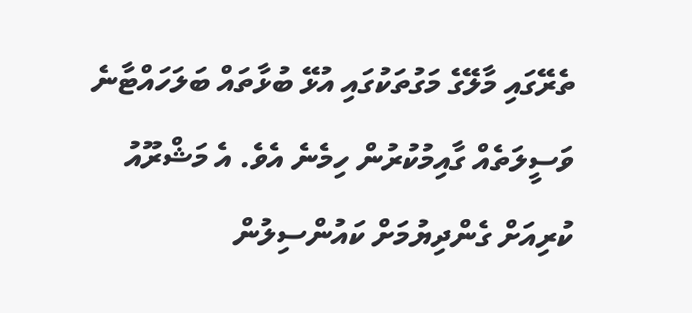ތެރޭގައި މާލޭގެ މަގުތަކުގައި އުޅޭ ބުޅާތައް ބަލަހައްޓާނެ ވަސީލަތެއް ގާއިމުކުރުން ހިމެނެ އެވެ. އެ މަޝްރޫއު ކުރިއަށް ގެންދިޔުމަށް ކައުންސިލުން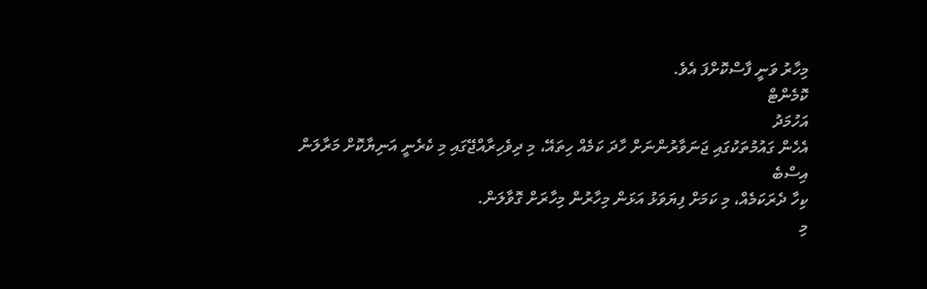މިހާރު ވަނީ ފާސްކޮށްފަ އެވެ.
ކޮމެންޓް
އަހުމަދު
އެހެން ގައުމުތަކުގައި ޖަނަވާރުންނަށް ހާދަ ކަމެއް ހިތައޭ، މި ދިވެހިރާއްޖޭގައި މި ކެރެނީ އަނިޔާކޮށް މަރާލަން
އިސްބެ
ކިހާ ދެރަކަމެއް، މި ކަމަށް ފިޔަވަޅު އަޅަން މިހާރުން މިހާރަށް ގޮވާލަން.
މި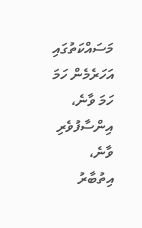މަސައްކަތުގައި އަހަރެމެން ހަމަ ހަމަ ވާނެ، އިންސާފުވެރި ވާނެ، އިތުބާރު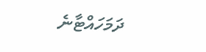ދަމަހައްޓާނެ